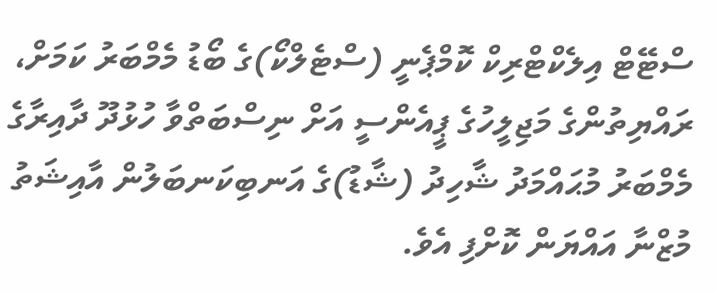ސްޓޭޓް އިލެކްޓްރިކް ކޮމްޕެނީ (ސްޓެލްކޯ)ގެ ބޯޑު މެމްބަރު ކަމަށް، ރައްޔިތުންގެ މަޖިލީހުގެ ޕީއެންސީ އަށް ނިސްބަތްވާ ހުޅުދޫ ދާއިރާގެ މެމްބަރު މުޙައްމަދު ޝާހިދު (ޝާޑު)ގެ އަނބިކަނބަލުން އާއިޝަތު މުޒްނާ އައްޔަން ކޮށްފި އެވެ.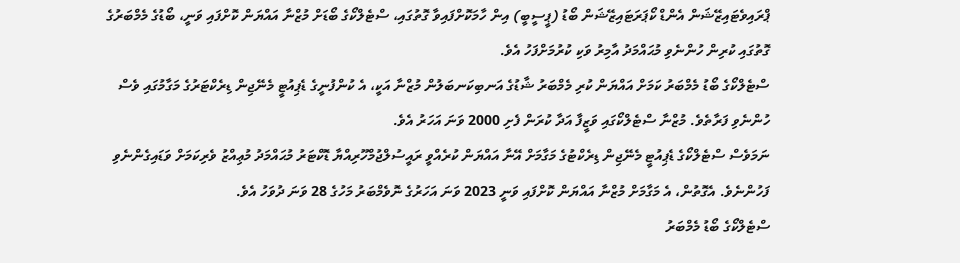ޕްރައިވެޓައިޒޭޝަން އެންޑް ކޯޕަރަޓައިޒޭޝަން ބޯޑު (ޕީސީބީ) އިން ހާމަކޮށްފައިވާ ގޮތުގައި، ސްޓެލްކޯގެ ބޯޑަށް މުޒްނާ އައްޔަން ކޮށްފައި ވަނީ، ބޯޑުގެ މެމްބަރުގެ ގޮތުގައި ކުރިން ހުންނެވި މުޙައްމަދު އާމިރު ވަކި ކުރުމަށްފަހު އެވެ.
ސްޓެލްކޯގެ ބޯޑު މެމްބަރު ކަމަށް އައްޔަން ކުރި މެމްބަރު ޝާޑުގެ އަނބިކަނބަލުން މުޒްނާ އަކީ، އެ ކުންފުނީގެ ޑެޕިއުޓީ މެނޭޖިން ޑިރެކްޓަރުގެ މަގާމުގައި ވެސް ހުންނެވި ފަރާތެވެ. މުޒްނާ ސްޓެލްކޯގައި ވަޒީފާ އަދާ ކުރަން ފެށި 2000 ވަނަ އަހަރު އެވެ.
ނަމަވެސް ސްޓެލްކޯގެ ޑެޕިއުޓީ މެނޭޖިން ޑިރެކްޓުގެ މަގާމަށް އޭނާ އައްޔަން ކުރެއްވީ ރައީސުލްޖުމްހޫރިއްޔާ ޑޮކްޓަރު މުޙައްމަދު މުޢިއްޒު ވެރިކަމަށް ވަޑައިގެންނެވި ފަހުންނެވެ. އެގޮތުން، އެ މަގާމަށް މުޒްނާ އައްޔަން ކޮށްފައި ވަނީ 2023 ވަނަ އަހަރުގެ ނޮވެމްބަރު މަހުގެ 28 ވަނަ ދުވަހު އެވެ.
ސްޓެލްކޯގެ ބޯޑު މެމްބަރު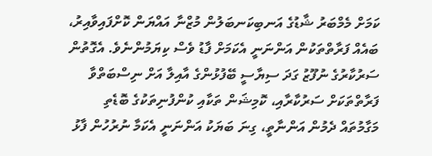ކަމަށް މެމްބަރު ޝާޑުގެ އަނބިކަނބަލުން މުޒްނާ އައްޔަން ކޮށްފައިވާއިރު، ބައެއް ފަރާތްތަކުން އަންނަނީ އެކަމަށް ފާޑު ވެސް ކިޔަމުންނެވެ. އެގޮތުން ސަރުކާރުގެ ނުފޫޒު ގަދަ ސިޔާސީ ބޭފުޅުންގެ އާއިލާ އަށް ނިސްބަތްވާ ފަރާތްތަކަށް ސަރުކާރާއި، ކޮމިޝަން ތަކާއި ކުންފުނިތަކުގެ ބޮޑެތި މަގާމުތައް ދެމުން އަންނާތީ، ގިނަ ބަޔަކު އަންނަނީ އެކަމާ ނުރުހުން ފާޅު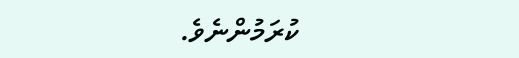ކުރަމުންނެވެ.